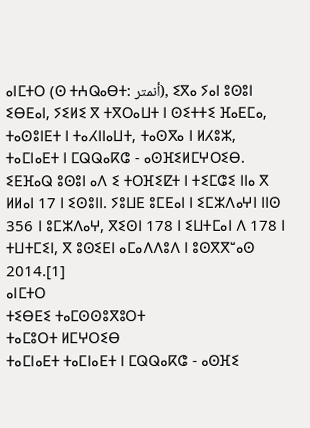ⴰⵏⵎⵜⵔ (ⵙ ⵜⵄⵕⴰⴱⵜ: أنمتر), ⵉⴳⴰ ⵢⴰⵏ ⵓⵙⵓⵏ ⵉⴱⴹⴰⵏ, ⵢⵉⵍⵉ ⴳ ⵜⴳⵔⴰⵡⵜ ⵏ ⵙⵉⵜⵜⵉ ⴼⴰⴹⵎⴰ, ⵜⴰⵙⵓⵏⴹⵜ ⵏ ⵜⴰⵃⵏⵏⴰⵡⵜ, ⵜⴰⵙⴳⴰ ⵏ ⵍⵃⵓⵣ, ⵜⴰⵎⵏⴰⴹⵜ ⵏ ⵎⵕⵕⴰⴽⵛ - ⴰⵙⴼⵉⵍⵎⵖⵔⵉⴱ. ⵉⴹⴼⴰⵕ ⵓⵙⵓⵏ ⴰⴷ ⵉ ⵜⵔⴼⵉⵇⵜ ⵏ ⵜⵉⵎⵛⵉ ⵏⵏⴰ ⴳ ⵍⵍⴰⵏ 17 ⵏ ⵉⵙⵓⵏⵏ. ⵢⵓⵡⴹ ⵓⵎⴹⴰⵏ ⵏ ⵉⵎⵣⴷⴰⵖⵏ ⵏⵏⵙ 356 ⵏ ⵓⵎⵣⴷⴰⵖ, ⴳⵉⵙⵏ 178 ⵏ ⵉⵡⵜⵎⴰⵏ ⴷ 178 ⵏ ⵜⵡⵜⵎⵉⵏ, ⴳ ⵓⵙⵉⴹⵏ ⴰⵎⴰⴷⴷⵓⴷ ⵏ ⵓⵙⴳⴳⵯⴰⵙ 2014.[1]
ⴰⵏⵎⵜⵔ
ⵜⵉⴱⴹⵉ ⵜⴰⵎⵙⵙⵓⴳⵓⵔⵜ
ⵜⴰⵎⵓⵔⵜ ⵍⵎⵖⵔⵉⴱ
ⵜⴰⵎⵏⴰⴹⵜ ⵜⴰⵎⵏⴰⴹⵜ ⵏ ⵎⵕⵕⴰⴽⵛ - ⴰⵙⴼⵉ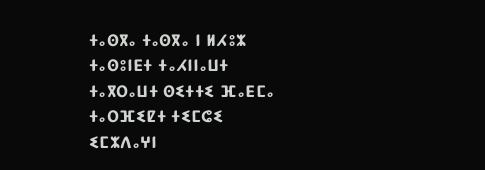ⵜⴰⵙⴳⴰ ⵜⴰⵙⴳⴰ ⵏ ⵍⵃⵓⵣ
ⵜⴰⵙⵓⵏⴹⵜ ⵜⴰⵃⵏⵏⴰⵡⵜ
ⵜⴰⴳⵔⴰⵡⵜ ⵙⵉⵜⵜⵉ ⴼⴰⴹⵎⴰ
ⵜⴰⵔⴼⵉⵇⵜ ⵜⵉⵎⵛⵉ
ⵉⵎⵣⴷⴰⵖⵏ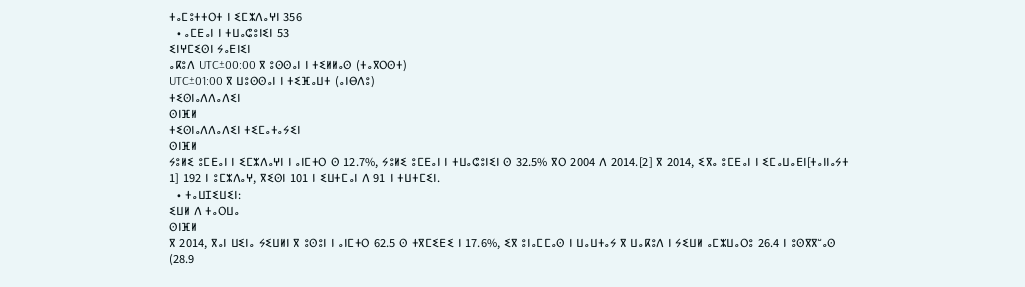ⵜⴰⵎⵓⵜⵜⵔⵜ ⵏ ⵉⵎⵣⴷⴰⵖⵏ 356
  • ⴰⵎⴹⴰⵏ ⵏ ⵜⵡⴰⵛⵓⵏⵉⵏ 53
ⵉⵏⵖⵎⵉⵙⵏ ⵢⴰⴹⵏⵉⵏ
ⴰⴽⵓⴷ UTC±00:00 ⴳ ⵓⵙⵙⴰⵏ ⵏ ⵜⵉⵍⵍⴰⵙ (ⵜⴰⴳⵔⵙⵜ)
UTC±01:00 ⴳ ⵡⵓⵙⵙⴰⵏ ⵏ ⵜⵉⴼⴰⵡⵜ (ⴰⵏⴱⴷⵓ)
ⵜⵉⵙⵏⴰⴷⴷⴰⴷⵉⵏ
ⵙⵏⴼⵍ
ⵜⵉⵙⵏⴰⴷⴷⴰⴷⵉⵏ ⵜⵉⵎⴰⵜⴰⵢⵉⵏ
ⵙⵏⴼⵍ
ⵢⵓⵍⵉ ⵓⵎⴹⴰⵏ ⵏ ⵉⵎⵣⴷⴰⵖⵏ ⵏ ⴰⵏⵎⵜⵔ ⵙ 12.7%, ⵢⵓⵍⵉ ⵓⵎⴹⴰⵏ ⵏ ⵜⵡⴰⵛⵓⵏⵉⵏ ⵙ 32.5% ⴳⵔ 2004 ⴷ 2014.[2] ⴳ 2014, ⵉⴳⴰ ⵓⵎⴹⴰⵏ ⵏ ⵉⵎⴰⵡⴰⴹⵏ[ⵜⴰⵏⵏⴰⵢⵜ 1] 192 ⵏ ⵓⵎⵣⴷⴰⵖ, ⴳⵉⵙⵏ 101 ⵏ ⵉⵡⵜⵎⴰⵏ ⴷ 91 ⵏ ⵜⵡⵜⵎⵉⵏ.
  • ⵜⴰⵡⵊⵉⵡⵉⵏ:
ⵉⵡⵍ ⴷ ⵜⴰⵔⵡⴰ
ⵙⵏⴼⵍ
ⴳ 2014, ⴳⴰⵏ ⵡⵉⵏⴰ ⵢⵉⵡⵍⵏ ⴳ ⵓⵙⵓⵏ ⵏ ⴰⵏⵎⵜⵔ 62.5 ⵙ ⵜⴳⵎⵉⴹⵉ ⵏ 17.6%, ⵉⴳ ⵓⵏⴰⵎⵎⴰⵙ ⵏ ⵡⴰⵡⵜⴰⵢ ⴳ ⵡⴰⴽⵓⴷ ⵏ ⵢⵉⵡⵍ ⴰⵎⵣⵡⴰⵔⵓ 26.4 ⵏ ⵓⵙⴳⴳⵯⴰⵙ (28.9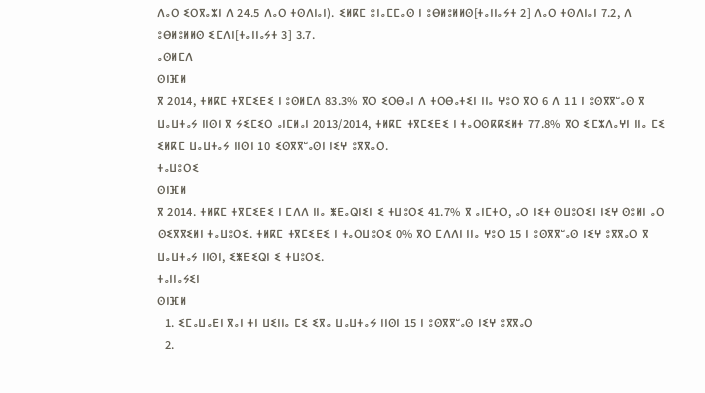ⴷⴰⵔ ⵉⵔⴳⴰⵣⵏ ⴷ 24.5 ⴷⴰⵔ ⵜⵙⴷⵏⴰⵏ). ⵉⵍⴽⵎ ⵓⵏⴰⵎⵎⴰⵙ ⵏ ⵓⴱⵍⵓⵍⵍⵙ[ⵜⴰⵏⵏⴰⵢⵜ 2] ⴷⴰⵔ ⵜⵙⴷⵏⴰⵏ 7.2, ⴷ ⵓⴱⵍⵓⵍⵍⵙ ⵉⵎⴷⵏ[ⵜⴰⵏⵏⴰⵢⵜ 3] 3.7.
ⴰⵙⵍⵎⴷ
ⵙⵏⴼⵍ
ⴳ 2014, ⵜⵍⴽⵎ ⵜⴳⵎⵉⴹⵉ ⵏ ⵓⵙⵍⵎⴷ 83.3% ⴳⵔ ⵉⵔⴱⴰⵏ ⴷ ⵜⵔⴱⴰⵜⵉⵏ ⵏⵏⴰ ⵖⵓⵔ ⴳⵔ 6 ⴷ 11 ⵏ ⵓⵙⴳⴳⵯⴰⵙ ⴳ ⵡⴰⵡⵜⴰⵢ ⵏⵏⵙⵏ ⴳ ⵢⵉⵎⵉⵔ ⴰⵏⵎⵍⴰⵏ 2013/2014, ⵜⵍⴽⵎ ⵜⴳⵎⵉⴹⵉ ⵏ ⵜⴰⵔⵙⴽⴽⵉⵍⵜ 77.8% ⴳⵔ ⵉⵎⵣⴷⴰⵖⵏ ⵏⵏⴰ ⵎⵉ ⵉⵍⴽⵎ ⵡⴰⵡⵜⴰⵢ ⵏⵏⵙⵏ 10 ⵉⵙⴳⴳⵯⴰⵙⵏ ⵏⵉⵖ ⵓⴳⴳⴰⵔ.
ⵜⴰⵡⵓⵔⵉ
ⵙⵏⴼⵍ
ⴳ 2014. ⵜⵍⴽⵎ ⵜⴳⵎⵉⴹⵉ ⵏ ⵎⴷⴷ ⵏⵏⴰ ⵥⴹⴰⵕⵏⵉⵏ ⵉ ⵜⵡⵓⵔⵉ 41.7% ⴳ ⴰⵏⵎⵜⵔ, ⴰⵔ ⵏⵉⵜ ⵙⵡⵓⵔⵉⵏ ⵏⵉⵖ ⵙⵓⵍⵏ ⴰⵔ ⵙⵉⴳⴳⵉⵍⵏ ⵜⴰⵡⵓⵔⵉ. ⵜⵍⴽⵎ ⵜⴳⵎⵉⴹⵉ ⵏ ⵜⴰⵔⵡⵓⵔⵉ 0% ⴳⵔ ⵎⴷⴷⵏ ⵏⵏⴰ ⵖⵓⵔ 15 ⵏ ⵓⵙⴳⴳⵯⴰⵙ ⵏⵉⵖ ⵓⴳⴳⴰⵔ ⴳ ⵡⴰⵡⵜⴰⵢ ⵏⵏⵙⵏ, ⵉⵥⴹⵉⵕⵏ ⵉ ⵜⵡⵓⵔⵉ.
ⵜⴰⵏⵏⴰⵢⵉⵏ
ⵙⵏⴼⵍ
  1. ⵉⵎⴰⵡⴰⴹⵏ ⴳⴰⵏ ⵜⵏ ⵡⵉⵏⵏⴰ ⵎⵉ ⵉⴳⴰ ⵡⴰⵡⵜⴰⵢ ⵏⵏⵙⵏ 15 ⵏ ⵓⵙⴳⴳⵯⴰⵙ ⵏⵉⵖ ⵓⴳⴳⴰⵔ
  2.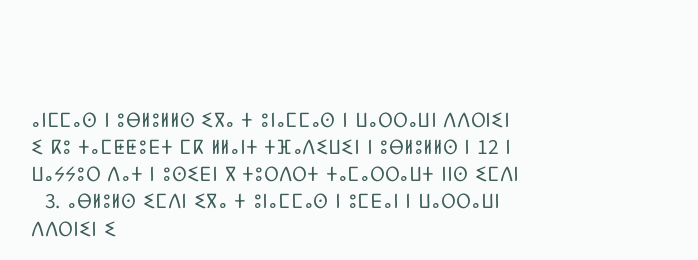ⴰⵏⵎⵎⴰⵙ ⵏ ⵓⴱⵍⵓⵍⵍⵙ ⵉⴳⴰ ⵜ ⵓⵏⴰⵎⵎⴰⵙ ⵏ ⵡⴰⵔⵔⴰⵡⵏ ⴷⴷⵔⵏⵉⵏ ⵉ ⴽⵓ ⵜⴰⵎⵟⵟⵓⴹⵜ ⵎⴽ ⵍⵍⴰⵏⵜ ⵜⴼⴰⴷⵉⵡⵉⵏ ⵏ ⵓⴱⵍⵓⵍⵍⵙ ⵏ 12 ⵏ ⵡⴰⵢⵢⵓⵔ ⴷⴰⵜ ⵏ ⵓⵙⵉⴹⵏ ⴳ ⵜⵓⵔⴷⵔⵜ ⵜⴰⵎⴰⵔⵔⴰⵡⵜ ⵏⵏⵙ ⵉⵎⴷⵏ
  3. ⴰⴱⵍⵓⵍⵙ ⵉⵎⴷⵏ ⵉⴳⴰ ⵜ ⵓⵏⴰⵎⵎⴰⵙ ⵏ ⵓⵎⴹⴰⵏ ⵏ ⵡⴰⵔⵔⴰⵡⵏ ⴷⴷⵔⵏⵉⵏ ⵉ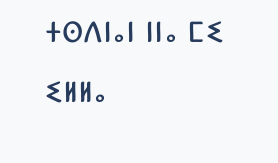ⵜⵙⴷⵏⴰⵏ ⵏⵏⴰ ⵎⵉ ⵉⵍⵍⴰ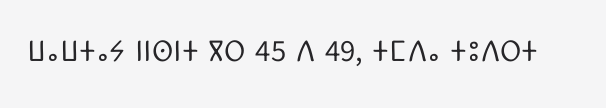ⵡⴰⵡⵜⴰⵢ ⵏⵏⵙⵏⵜ ⴳⵔ 45 ⴷ 49, ⵜⵎⴷⴰ ⵜⵓⴷⵔⵜ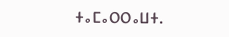ⵜⴰⵎⴰⵔⵔⴰⵡⵜ.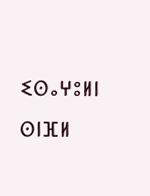ⵉⵙⴰⵖⵓⵍⵏ
ⵙⵏⴼⵍ